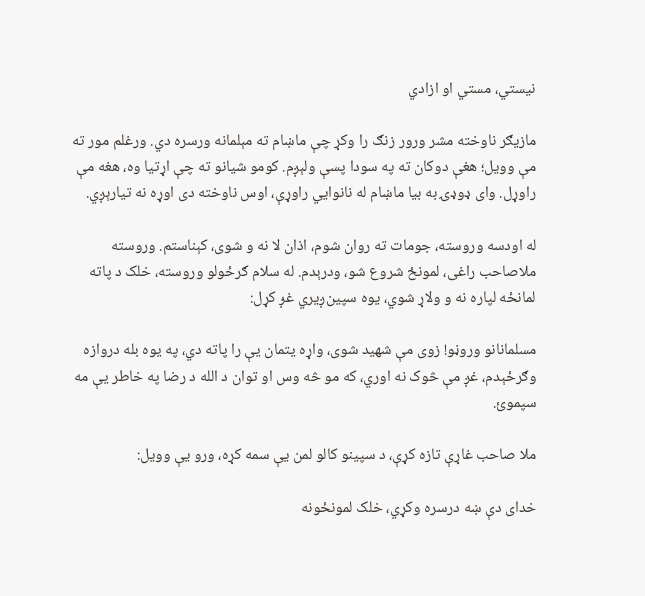نیستي، مستي او ازادي

مازیګر ناوخته مشر ورور زنګ را وکړ چې ماښام ته مېلمانه ورسره دي. ورغلم مور ته مې وویل؛ هغې دوکان ته په سودا پسې ولېږم. کومو شیانو ته چې اړتیا وه، هغه مې راوړل. وای ډوډۍ به بیا ماښام له نانوايي راوړې، اوس ناوخته دی اوړه نه تیارېږي.

له اودسه وروسته، جومات ته روان شوم، اذان لا نه و شوی، کېناستم. وروسته ملاصاحب راغی، لمونځ شروع شو، ودرېدم. له سلام ګرځولو وروسته، خلک د پاته لمانځه لپاره نه و ولاړ شوي، یوه سپین‌ږیري غږ کړل:

مسلمانانو وروڼو! زوی مې شهید شوی، واړه یتمان یې را پاته دي، په یوه بله دروازه وګرځېدم، غږ مې څوک نه اوري، که مو څه وس او توان د الله د رضا په خاطر یې مه سپموئ.

ملا صاحب غاړې تازه کړې، د سپینو کالو لمن یې سمه کړه، ورو یې وویل:

خدای دې ښه درسره وکړي، خلک لمونځونه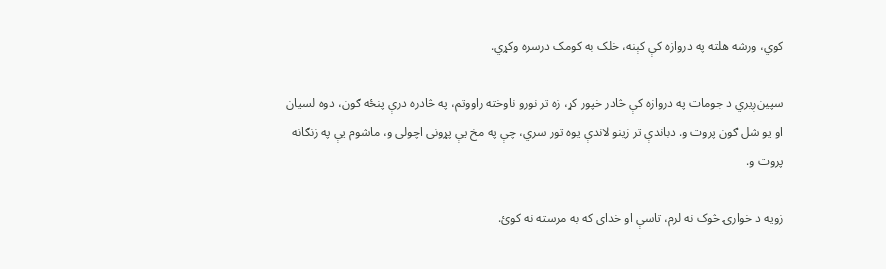کوي، ورشه هلته په دروازه کې کېنه، خلک به کومک درسره وکړي.

سپین‌ږیري د جومات په دروازه کې څادر خپور کړ، زه تر نورو ناوخته راووتم، په څادره درې پنځه ګون، دوه لسیان او یو شل ګون پروت و. دباندې تر زینو لاندې یوه تور سري، چې په مخ یې پړونی اچولی و، ماشوم یې په زنګانه پروت و.

زویه د خوارۍ څوک نه لرم، تاسې او خدای که به مرسته نه کوئ.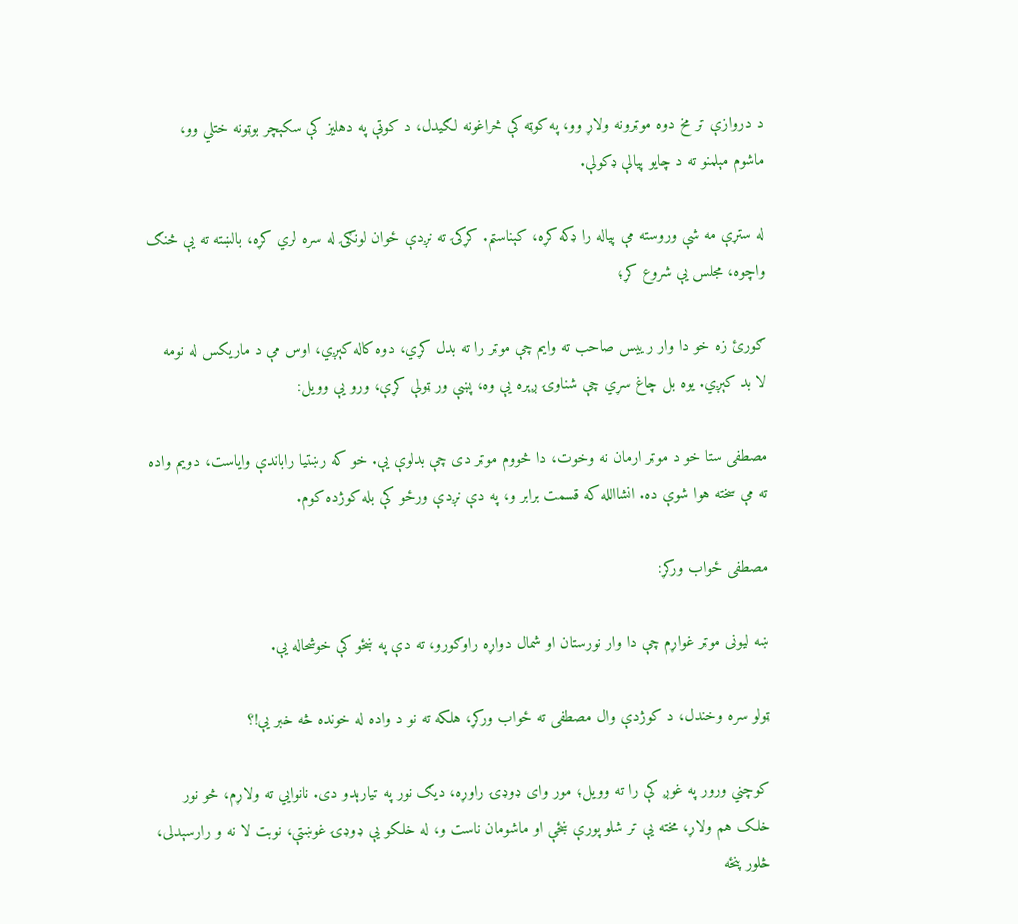د دروازې تر مخ دوه موټرونه ولاړ وو، په کوټه کې څراغونه لګیدل، د کوټې په دهلیز کې سکېچر بوټونه ختلي وو، ماشوم مېلمنو ته د چایو پیالې ډکولې.

له ستړې مه شې وروسته مې پیاله را ډکه کړه، کېناستم. کړکۍ ته نږدې ځوان لونګۍ له سره لري کړه، بالښته ته یې څنګ واچوه، مجلس یې شروع کړ؛

ګورئ زه خو دا وار رییس صاحب ته وایم چې موټر را ته بدل کړي، دوه کاله کېږي، اوس مې د ماریکس له نومه لا بد کېږي. یوه بل چاغ سړي چې شناوۍ ږېره یې وه، پښې ور ټولې کړې، ورو یې وویل:

مصطفی ستا خو د موټر ارمان نه وخوت، دا څووم موټر دی چې بدلوې یې. خو که رښتیا راباندې وایاست، دویم واده ته مې سخته هوا شوې ده. انشاالله که قسمت برابر و، په دې نږدې ورځو کې بله کوژده کوم.

مصطفی ځواب ورکړ:

ښه لیونی موټر غواړم چې دا وار نورستان او شمال دواړه راوګورو، ته دې په ښځو کې خوشحاله یې.

ټولو سره وخندل، د کوژدې وال مصطفی ته ځواب ورکړ، هلکه ته نو د واده له خونده څه خبر یې!؟

کوچني ورور په غوږ کې را ته وویل؛ مور وای ډوډۍ راوړه، دیګ نور په تیارېدو دی. نانوایي ته ولاړم، څو نور خلک هم ولاړ، مخته یې تر شلو پورې ښځې او ماشومان ناست و، له خلکو یې ډوډۍ غوښتې، نوبت لا نه و رارسېدلی، څلور پنځه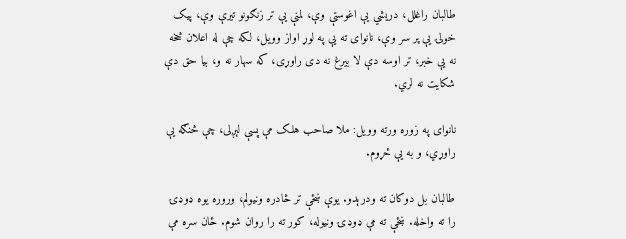طالبان راغلل، دریشي یې اغوستې وې، لمنې یې تر زنګونو تیرې وې، پیک خولۍ یې پر سر وې، نانوای ته یې په لوړ اواز وویل، لکه چې له اعلان څخه نه یې خبر، تر اوسه دې لا بیرغ نه دی راوړی، که سهار نه و، بیا حق دې شکایت نه لري.

نانوای په زوره ورته وویل: ملا صاحب هلک مې پسې لېږلی، چې څنګه یې راوړي، و به یې ځړوم.

طالبان بل دوکان ته ودرېدو. یوې ښځې تر څادره ونیولم، وروره یوه ډوډۍ را ته واخله. ښځې ته مې ډوډۍ ونیوله، کور ته را روان شوم. ځان سره مې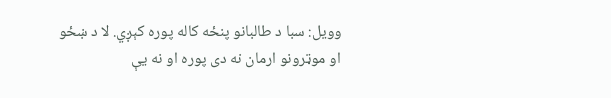وویل: سبا د طالبانو پنځه کاله پوره کېږي. لا د ښځو او موټرونو ارمان نه دی پوره او نه یې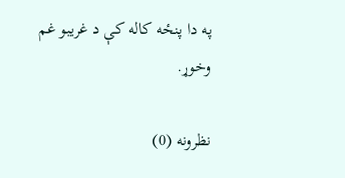په دا پنځه کاله کې د غریبو غم وخوړ.

نظرونه (0)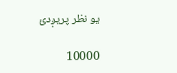یو نظر پریږدئ

10000